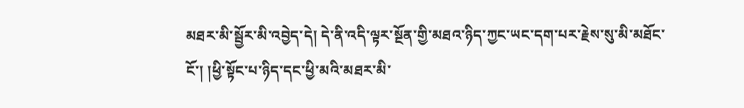མཐར་མི་སྦྱོར་མི་འབྱེད་དེ། དེ་ནི་འདི་ལྟར་སྔོན་གྱི་མཐའ་ཉིད་ཀྱང་ཡང་དག་པར་རྗེས་སུ་མི་མཐོང་ངོ་། །ཕྱི་སྟོང་པ་ཉིད་དང་ཕྱི་མའི་མཐར་མི་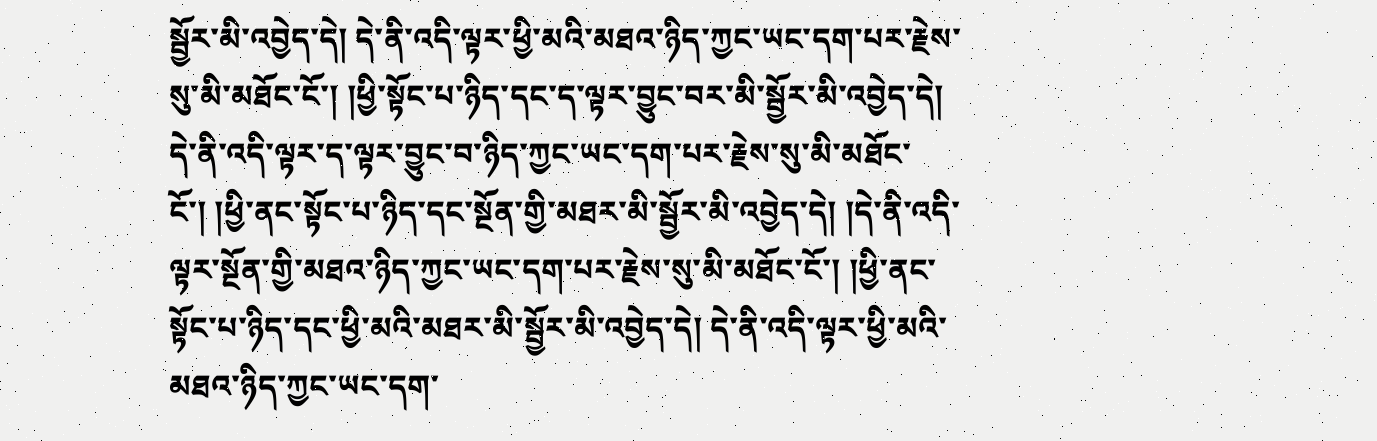སྦྱོར་མི་འབྱེད་དེ། དེ་ནི་འདི་ལྟར་ཕྱི་མའི་མཐའ་ཉིད་ཀྱང་ཡང་དག་པར་རྗེས་སུ་མི་མཐོང་ངོ་། །ཕྱི་སྟོང་པ་ཉིད་དང་ད་ལྟར་བྱུང་བར་མི་སྦྱོར་མི་འབྱེད་དེ། དེ་ནི་འདི་ལྟར་ད་ལྟར་བྱུང་བ་ཉིད་ཀྱང་ཡང་དག་པར་རྗེས་སུ་མི་མཐོང་ངོ་། །ཕྱི་ནང་སྟོང་པ་ཉིད་དང་སྔོན་གྱི་མཐར་མི་སྦྱོར་མི་འབྱེད་དེ། །དེ་ནི་འདི་ལྟར་སྔོན་གྱི་མཐའ་ཉིད་ཀྱང་ཡང་དག་པར་རྗེས་སུ་མི་མཐོང་ངོ་། །ཕྱི་ནང་སྟོང་པ་ཉིད་དང་ཕྱི་མའི་མཐར་མི་སྦྱོར་མི་འབྱེད་དེ། དེ་ནི་འདི་ལྟར་ཕྱི་མའི་མཐའ་ཉིད་ཀྱང་ཡང་དག་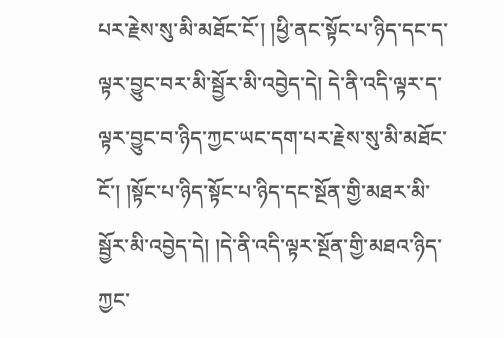པར་རྗེས་སུ་མི་མཐོང་ངོ་། །ཕྱི་ནང་སྟོང་པ་ཉིད་དང་ད་ལྟར་བྱུང་བར་མི་སྦྱོར་མི་འབྱེད་དེ། དེ་ནི་འདི་ལྟར་ད་ལྟར་བྱུང་བ་ཉིད་ཀྱང་ཡང་དག་པར་རྗེས་སུ་མི་མཐོང་ངོ་། །སྟོང་པ་ཉིད་སྟོང་པ་ཉིད་དང་སྔོན་གྱི་མཐར་མི་སྦྱོར་མི་འབྱེད་དེ། །དེ་ནི་འདི་ལྟར་སྔོན་གྱི་མཐའ་ཉིད་ཀྱང་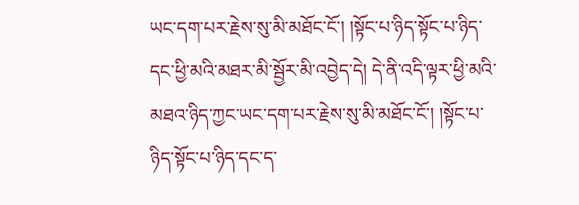ཡང་དག་པར་རྗེས་སུ་མི་མཐོང་ངོ་། །སྟོང་པ་ཉིད་སྟོང་པ་ཉིད་དང་ཕྱི་མའི་མཐར་མི་སྦྱོར་མི་འབྱེད་དེ། དེ་ནི་འདི་ལྟར་ཕྱི་མའི་མཐའ་ཉིད་ཀྱང་ཡང་དག་པར་རྗེས་སུ་མི་མཐོང་ངོ་། །སྟོང་པ་ཉིད་སྟོང་པ་ཉིད་དང་ད་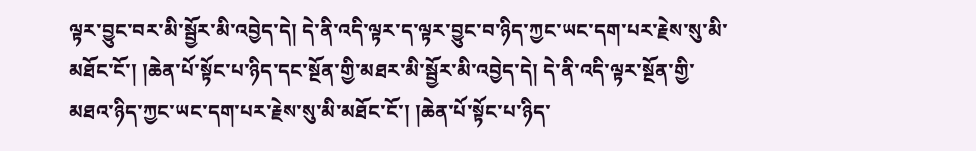ལྟར་བྱུང་བར་མི་སྦྱོར་མི་འབྱེད་དེ། དེ་ནི་འདི་ལྟར་ད་ལྟར་བྱུང་བ་ཉིད་ཀྱང་ཡང་དག་པར་རྗེས་སུ་མི་མཐོང་ངོ་། །ཆེན་པོ་སྟོང་པ་ཉིད་དང་སྔོན་གྱི་མཐར་མི་སྦྱོར་མི་འབྱེད་དེ། དེ་ནི་འདི་ལྟར་སྔོན་གྱི་མཐའ་ཉིད་ཀྱང་ཡང་དག་པར་རྗེས་སུ་མི་མཐོང་ངོ་། །ཆེན་པོ་སྟོང་པ་ཉིད་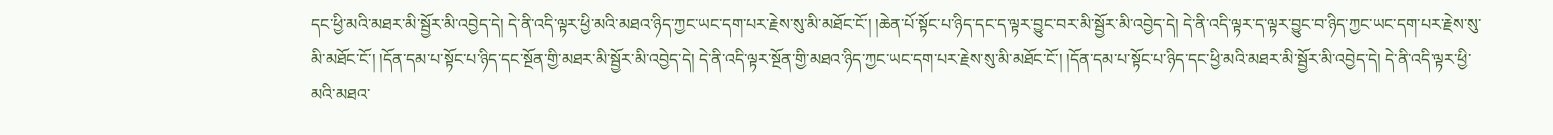དང་ཕྱི་མའི་མཐར་མི་སྦྱོར་མི་འབྱེད་དེ། དེ་ནི་འདི་ལྟར་ཕྱི་མའི་མཐའ་ཉིད་ཀྱང་ཡང་དག་པར་རྗེས་སུ་མི་མཐོང་ངོ་། །ཆེན་པོ་སྟོང་པ་ཉིད་དང་ད་ལྟར་བྱུང་བར་མི་སྦྱོར་མི་འབྱེད་དེ། དེ་ནི་འདི་ལྟར་ད་ལྟར་བྱུང་བ་ཉིད་ཀྱང་ཡང་དག་པར་རྗེས་སུ་མི་མཐོང་ངོ་། །དོན་དམ་པ་སྟོང་པ་ཉིད་དང་སྔོན་གྱི་མཐར་མི་སྦྱོར་མི་འབྱེད་དེ། དེ་ནི་འདི་ལྟར་སྔོན་གྱི་མཐའ་ཉིད་ཀྱང་ཡང་དག་པར་རྗེས་སུ་མི་མཐོང་ངོ་། །དོན་དམ་པ་སྟོང་པ་ཉིད་དང་ཕྱི་མའི་མཐར་མི་སྦྱོར་མི་འབྱེད་དེ། དེ་ནི་འདི་ལྟར་ཕྱི་མའི་མཐའ་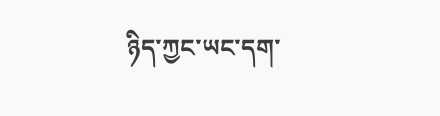ཉིད་ཀྱང་ཡང་དག་